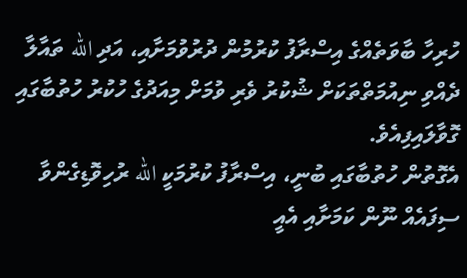ހުރިހާ ބާވަތެއްގެ އިސްރާފު ކުރުމުން ދުރުވުމަށާއި، އަދި الله ތައާލާ ދެއްވި ނިއުމަތްތަކަށް ޝުކުރު ވެރި ވުމަށް މިއަދުގެ ހުކުރު ހުތުބާގައި ގޮވާލައިފިއެވެ.
އެގޮތުން ހުތުބާގައި ބުނީ، އިސްރާފު ކުރުމަކީ الله ރުހިވޮޑިގެންވާ ސިފައެއް ނޫން ކަމަށާއި އެއީ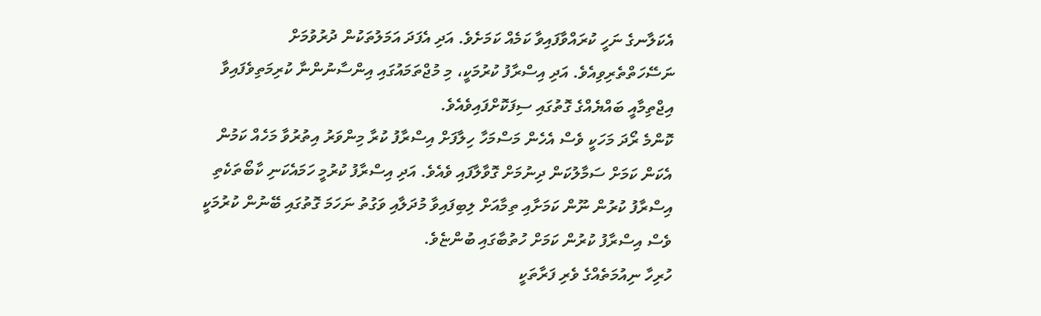އެކަލާނގެ ނަހީ ކުރައްވާފައިވާ ކަމެއް ކަމަށެވެ. އަދި އެފަދަ އަމަލުތަކުން ދުރުވުމަށް ނަސޭހަތްތެރިވިއެވެ. އަދި އިސްރާފު ކުރުމަކީ، މި މުޖްތަމައުގައި އިންސާނުންނާ ކުރިމަތިވެފައިވާ އިޖްތިމާއީ ބައްޔެއްގެ ގޮތުގައި ސިފަކޮށްފައިވެއެވެ.
ކޮންމެ ރޯދަ މަހަކީ ވެސް އެހެން މަސްމަހާ ހިލާފަށް އިސްރާފު ކުރާ މިންވަރު އިތުރުވާ މަހެއް ކަމުން އެކަން ކަމަށް ސަމާލުކަން ދިނުމަށް ގޮވާލާފައި ވެއެވެ. އަދި އިސްރާފު ކުރުމީ ހަމައެކަނި ކާބޯތަކެތި އިސްރާފު ކުރުން ނޫން ކަމަށާއި ތިމާއަށް ލިބިފައިވާ މުދަލާއި ވަގުތު ނަހަމަ ގޮތުގައި ބޭނުން ކުރުމަކީ ވެސް އިސްރާފު ކުރުން ކަމަށް ހުތުބާގައި ބުންޏެވެ.
ހުރިހާ ނިއުމަތެއްގެ ވެރި ފަރާތަކީ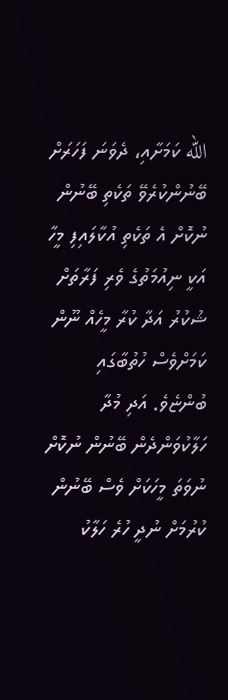الله ކަމަށާއި، ދެވަނަ ފަހަރަށް ބޭނުންކުރެވޭ ތަކެތި ބޭނުން ނުކޮށް އެ ތަކެތި އުކާލައިފި މީހާ އަކީ ނިއުމަތުގެ ވެރި ފަރާތަށް ޝުކުރު އަދާ ކުރާ މީހެއް ނޫން ކަމަށްވެސް ހުތުބާގައި ބުންޏެވެ. އަދި މުދާ ހަލާކުވަންދެން ބޭނުން ނުކޮށް ނުވަތަ މީހަކަށް ވެސް ބޭނުން ކުރުމަށް ނުދީ ހުރެ ހަލާކު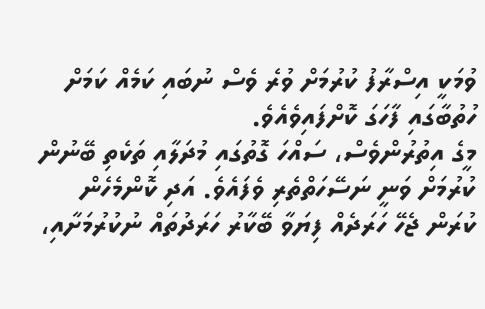ވުމަކީ އިސްރާފު ކުރުމަށް ވުރެ ވެސް ނުބައި ކަމެއް ކަމަށް ހުތުބާގައި ފާހަގަ ކޮށްފައިވެއެވެ.
މީގެ އިތުރުންވެސް، ސައްހަ ގޮތުގައި މުދަލާއި ތަކެތި ބޭނުން ކުރުމަށް ވަނީ ނަސޭހަތްތެރި ވެފައެވެ. އަދި ކޮންމެހެން ކުރަން ޖެހޭ ހަރަދެއް ފިޔަވާ ބޭކާރު ހަރަދުތައް ނުކުރުމަށާއި،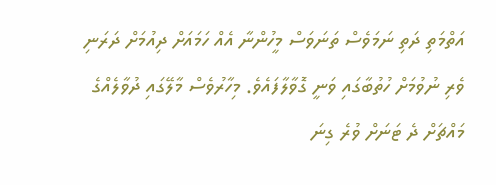އަތްމަތި ދަތި ނަމަވެސް ތަނަވަސް މީހުންނާ އެއް ހަމައަށް ދިއުމަށް ދަރަނި ވެރި ނުވުމަށް ހުތުބާގައި ވަނީ ގޮވާލާފައެވެ. މިހާރުވެސް މާލޭގައި ދުވާލެއްގެ މައްޗަށް ދެ ޓަނަށް ވުރެ ގިނަ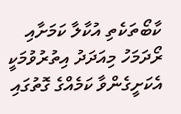ކާބޯތަކެތި އުކާލާ ކަމަށާއި ރޯދަމަހު މިއަދަދު އިތުރުވުމަކީ އެކަށީގެންވާ ކަމެއްގެ ގޮތުގައި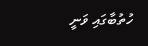ހުތުބާގައި ވަނީ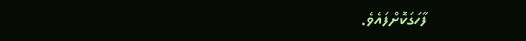ފާހަގަކޮށްފައެވެ.